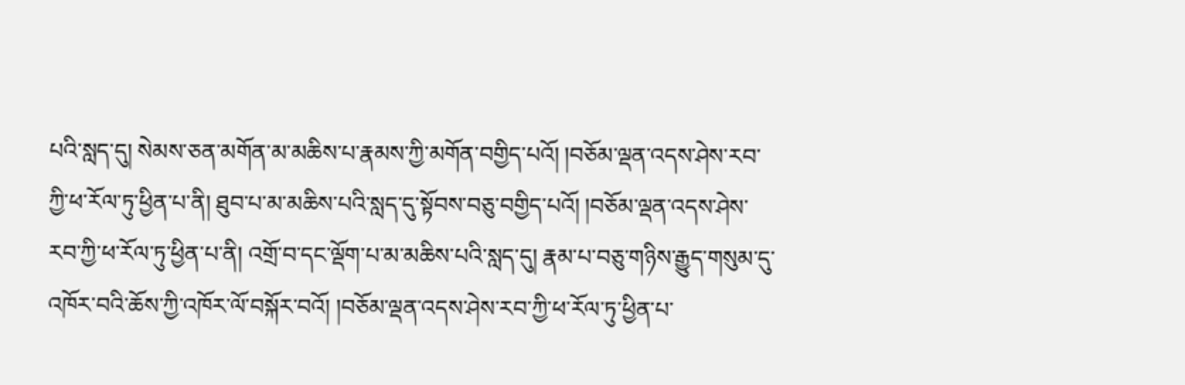པའི་སླད་དུ། སེམས་ཅན་མགོན་མ་མཆིས་པ་རྣམས་ཀྱི་མགོན་བགྱིད་པའོ། །བཅོམ་ལྡན་འདས་ཤེས་རབ་ཀྱི་ཕ་རོལ་ཏུ་ཕྱིན་པ་ནི། ཐུབ་པ་མ་མཆིས་པའི་སླད་དུ་སྟོབས་བཅུ་བགྱིད་པའོ། །བཅོམ་ལྡན་འདས་ཤེས་རབ་ཀྱི་ཕ་རོལ་ཏུ་ཕྱིན་པ་ནི། འགྲོ་བ་དང་ལྡོག་པ་མ་མཆིས་པའི་སླད་དུ། རྣམ་པ་བཅུ་གཉིས་རྒྱུད་གསུམ་དུ་འཁོར་བའི་ཆོས་ཀྱི་འཁོར་ལོ་བསྐོར་བའོ། །བཅོམ་ལྡན་འདས་ཤེས་རབ་ཀྱི་ཕ་རོལ་ཏུ་ཕྱིན་པ་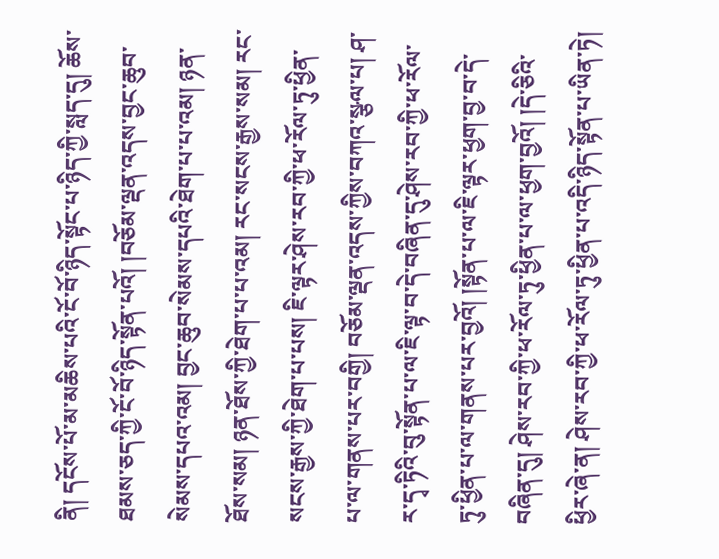ནི། དངོས་པོ་མ་མཆིས་པའི་ངོ་བོ་ཉིད་སྟོང་པ་ཉིད་ཀྱི་སླད་དུ། ཆོས་ཐམས་ཅད་ཀྱི་ངོ་བོ་ཉིད་སྟོན་པའོ། །བཅོམ་ལྡན་འདས་བྱང་ཆུབ་སེམས་དཔའ་འམ། བྱང་ཆུབ་སེམས་དཔའི་ཐེག་པ་པ་འམ། ཉན་ཐོས་སམ། ཉན་ཐོས་ཀྱི་ཐེག་པ་པ་འམ། རང་སངས་རྒྱས་སམ། རང་སངས་རྒྱས་ཀྱི་ཐེག་པ་པས། ཇི་ལྟར་ཤེས་རབ་ཀྱི་ཕ་རོལ་ཏུ་ཕྱིན་པ་ལ་གནས་པར་བགྱི། བཅོམ་ལྡན་འདས་ཀྱིས་བཀའ་སྩལ་པ། ཤ་ར་དྭ་ཏིའི་བུ་སྟོན་པ་ལ་ཇི་ལྟ་བ་དེ་བཞིན་དུ་ཤེས་རབ་ཀྱི་ཕ་རོལ་ཏུ་ཕྱིན་པ་ལ་གནས་པར་བྱའོ། །སྟོན་པ་ལ་ཇི་ལྟར་ཕྱག་བྱ་བ་དེ་བཞིན་དུ། ཤེས་རབ་ཀྱི་ཕ་རོལ་ཏུ་ཕྱིན་པ་ལ་ཕྱག་བྱའོ། །དེ་ཅིའི་ཕྱིར་ཞེ་ན། ཤེས་རབ་ཀྱི་ཕ་རོལ་ཏུ་ཕྱིན་པ་འདི་ཉིད་སྟོན་པ་ཡིན་ཏེ།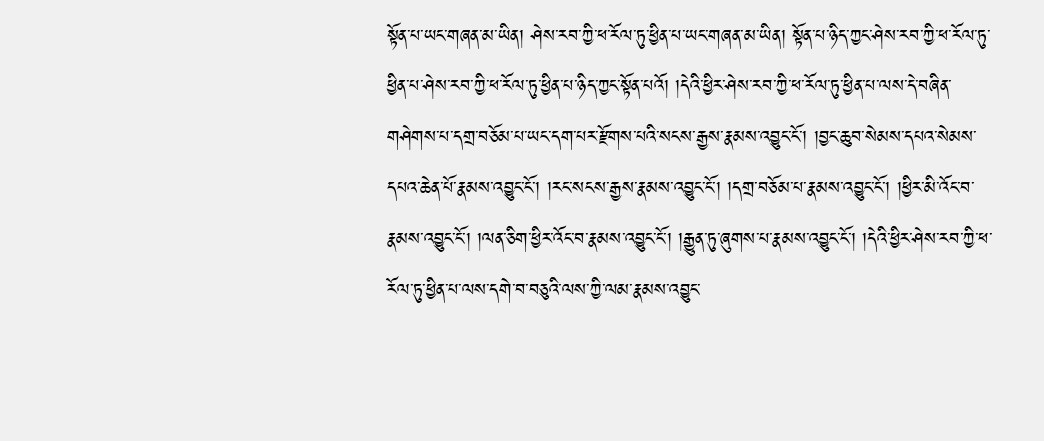སྟོན་པ་ཡང་གཞན་མ་ཡིན། ཤེས་རབ་ཀྱི་ཕ་རོལ་ཏུ་ཕྱིན་པ་ཡང་གཞན་མ་ཡིན། སྟོན་པ་ཉིད་ཀྱང་ཤེས་རབ་ཀྱི་ཕ་རོལ་ཏུ་ཕྱིན་པ་ཤེས་རབ་ཀྱི་ཕ་རོལ་ཏུ་ཕྱིན་པ་ཉིད་ཀྱང་སྟོན་པའོ། །དེའི་ཕྱིར་ཤེས་རབ་ཀྱི་ཕ་རོལ་ཏུ་ཕྱིན་པ་ལས་དེ་བཞིན་གཤེགས་པ་དགྲ་བཅོམ་པ་ཡང་དག་པར་རྫོགས་པའི་སངས་རྒྱས་རྣམས་འབྱུང་ངོ་། །བྱང་ཆུབ་སེམས་དཔའ་སེམས་དཔའ་ཆེན་པོ་རྣམས་འབྱུང་ངོ་། །རང་སངས་རྒྱས་རྣམས་འབྱུང་ངོ་། །དགྲ་བཅོམ་པ་རྣམས་འབྱུང་ངོ་། །ཕྱིར་མི་འོང་བ་རྣམས་འབྱུང་ངོ་། །ལན་ཅིག་ཕྱིར་འོང་བ་རྣམས་འབྱུང་ངོ་། །རྒྱུན་ཏུ་ཞུགས་པ་རྣམས་འབྱུང་ངོ་། །དེའི་ཕྱིར་ཤེས་རབ་ཀྱི་ཕ་རོལ་ཏུ་ཕྱིན་པ་ལས་དགེ་བ་བཅུའི་ལས་ཀྱི་ལམ་རྣམས་འབྱུང་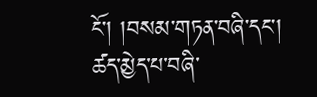ངོ་། །བསམ་གཏན་བཞི་དང་། ཚད་མྱེད་པ་བཞི་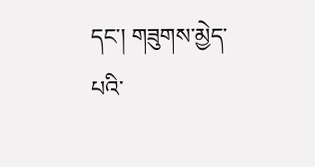དང་། གཟུགས་མྱེད་པའི་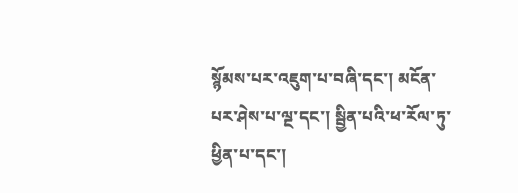སྙོམས་པར་འཇུག་པ་བཞི་དང་། མངོན་པར་ཤེས་པ་ལྔ་དང་། སྦྱིན་པའི་ཕ་རོལ་ཏུ་ཕྱིན་པ་དང་།